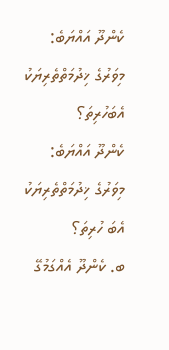ކެންދޫ އައްޔަބެ: މިވަރުގެ ޚިދުމަތްތެރިޔަކު އެބަހުރިތަ؟
ކެންދޫ އައްޔަބެ: މިވަރުގެ ޚިދުމަތްތެރިޔަކު އެބަ ހުރިތަ؟
ބ. ކެންދޫ އެއްގަމުގޭ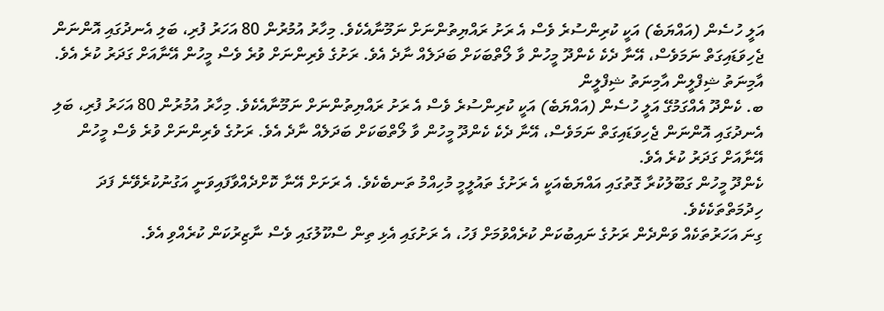އަލީ ހުސެން (އައްޔަބެ) އަކީ ކުރިންސުރެ ވެސް އެ ރަށު ރައްޔިތުންނަށް ނަމޫނާއެކެވެ. މިހާރު އުމުރުން 80 އަހަރު ފުރި، ބަލި އެނދުގައި އޮންނަން ޖެހިވަޑައިގަތް ނަމަވެސް، އޭނާ ދެކެ ކެންދޫ މީހުން ވާ ލޯތްބަކަށް ބަދަލެއް ނާދެ އެވެ. ރަށުގެ ވެރިންނަށް ވުރެ ވެސް މީހުން އޭނާއަށް ގަދަރު ކުރެ އެވެ.
އާމިނަތު ޝިފްލީން އާމިނަތު ޝިފްލީން
ބ. ކެންދޫ އެއްގަމުގޭ އަލީ ހުސެން (އައްޔަބެ) އަކީ ކުރިންސުރެ ވެސް އެ ރަށު ރައްޔިތުންނަށް ނަމޫނާއެކެވެ. މިހާރު އުމުރުން 80 އަހަރު ފުރި، ބަލި އެނދުގައި އޮންނަން ޖެހިވަޑައިގަތް ނަމަވެސް، އޭނާ ދެކެ ކެންދޫ މީހުން ވާ ލޯތްބަކަށް ބަދަލެއް ނާދެ އެވެ. ރަށުގެ ވެރިންނަށް ވުރެ ވެސް މީހުން އޭނާއަށް ގަދަރު ކުރެ އެވެ.
ކެންދޫ މީހުން ގަބޫލުކުރާ ގޮތުގައި އައްޔަބެއަކީ އެ ރަށުގެ ތައުލީމީ މުހިއްމު ތަނބެކެވެ. އެ ރަށަށް އޭނާ ކޮށްދެއްވާފައިވަނީ އަގުނުކުރެވޭނެ ފަދަ ހިދުމަތްތަކެކެވެ.
ގިނަ އަހަރުތަކެއް ވަންދެން ރަށުގެ ނައިބުކަން ކުރެއްވުމަށް ފަހު، އެ ރަށުގައި އެޅި ތިން ސްކޫލުގައި ވެސް ނާޒިރުކަން ކުރެއްވި އެވެ.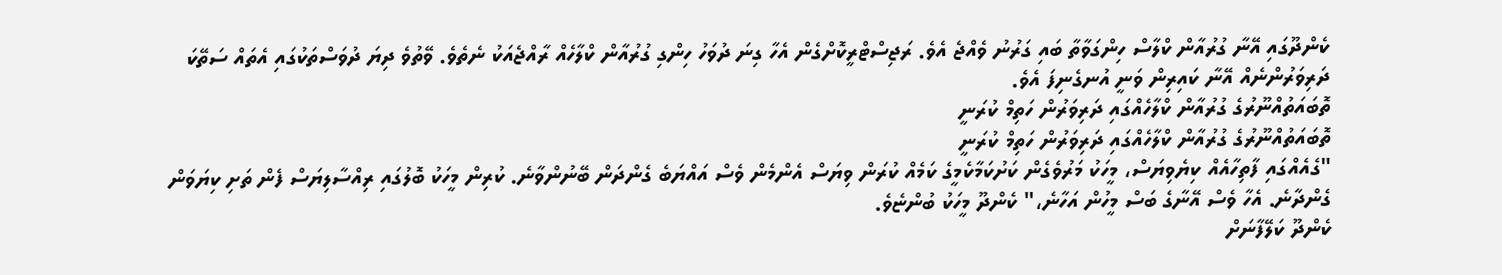ކެންދޫގައި އޭނާ ގުރުއާން ކްލާސް ހިންގަވާތާ ބައި ގަރުނު ވެއްޖެ އެވެ. ރަޖިސްޓްރީކޮށްގެން އެހާ ގިނަ ދުވަހު ހިންގި ގުރުއާން ކްލާހެއް ރާއްޖެއަކު ނެތެވެ. ވޭތުވެ ދިޔަ ދުވަސްތަކުގައި އެތައް ސަތޭކަ ދަރިވަރުންނެއް އޭނާ ކައިރިން ވަނީ އުނގެނިފަ އެވެ.
ތޮބައަތުއްނޫރުގެ ގުރުއާން ކްލާހެއްގައި ދަރިވަރުން ހަތިމް ކުރަނީ
ތޮބައަތުއްނޫރުގެ ގުރުއާން ކްލާހެއްގައި ދަރިވަރުން ހަތިމް ކުރަނީ
"ގެއެއްގައި ފާތިހާއެއް ކިޔެވިޔަސް، މީހަކު މަރުވެގެން ކަށުކަމާކެމީގެ ކަމެއް ކުރަން ވިޔަސް އެންމެން ވެސް އައްޔަބެ ގެންދަން ބޭނުންވާނެ. ކުރިން މީހަކު ބޮލުގައި ރިއްސާލިޔަސް ފެން ތަށި ކިޔަވަން ގެންދާނެ. އެހާ ވެސް އޭނާގެ ބަސް މީހުން އަހާނެ،" ކެންދޫ މީހަކު ބުންޏެވެ.
ކެންދޫ ކަލޭފާނަށް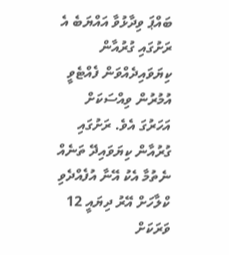ބައްޕަ ވިދާޅުވާ އައްޔަބެ އެ ރަށުގައި ގުރުއާން ކިޔަވައިދެއްވަން ފެއްޓެވީ އުމުރުން ވިއްސަކަށް އަހަރުގަ އެވެ. ރަށުގައި ގުރުއާން ކިޔަވައިދޭ ތަނެއް ނެތުމާ އެކު އޭނާ އުފެއްދެވި ކްލާހަށް އޭރު ދިޔައީ 12 ވަރަކަށް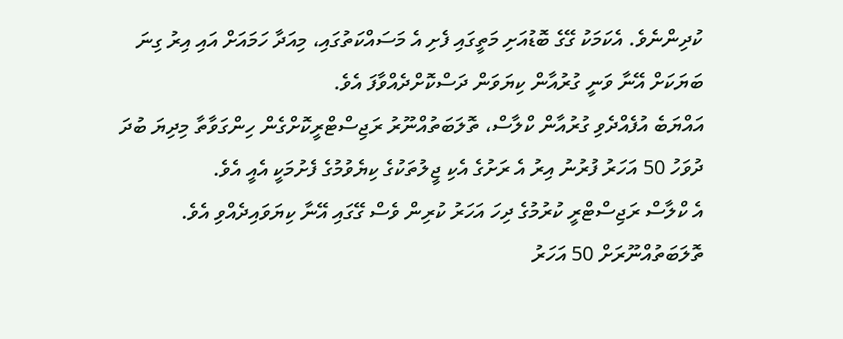ކުދިންނެވެ. އެކަމަކު ގޭގެ ބޮޑުއަށި މަތީގައި ފެށި އެ މަސައްކަތުގައި، މިއަދާ ހަމައަށް އައި އިރު ގިނަ ބަޔަކަށް އޭނާ ވަނީ ގުރުއާން ކިޔަވަން ދަސްކޮށްދެއްވާފަ އެވެ.
އައްޔަބެ އުފެއްދެވި ގުރުއާން ކްލާސް، ތޮލަބަތުއްނޫރު ރަޖިސްޓްރީކޮށްގެން ހިންގަވާތާ މިދިޔަ ބުދަ ދުވަހު 50 އަހަރު ފުރުނު އިރު އެ ރަށުގެ އެކި ޖީލުތަކުގެ ކިޔެވުމުގެ ފެށުމަކީ އެއީ އެވެ.
އެ ކްލާސް ރަޖިސްޓްރީ ކުރުމުގެ ދިހަ އަހަރު ކުރިން ވެސް ގޭގައި އޭނާ ކިޔަވައިދެއްވި އެވެ.
ތޮލަބަތުއްނޫރަށް 50 އަހަރު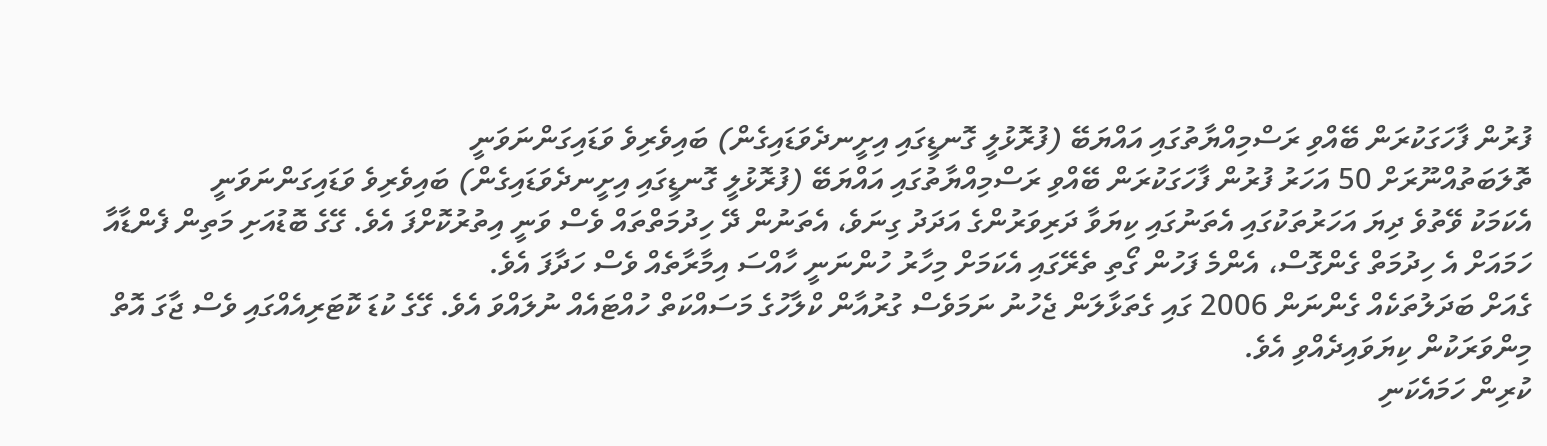ފުރުން ފާހަގަކުރަން ބޭއްވި ރަސްމިއްޔާތުގައި އައްޔަބޭ (ފުރޮޅުލީ ގޮނޑީގައި އިށީނދެވަޑައިގެން) ބައިވެރިވެ ވަޑައިގަންނަވަނީ
ތޮލަބަތުއްނޫރަށް 50 އަހަރު ފުރުން ފާހަގަކުރަން ބޭއްވި ރަސްމިއްޔާތުގައި އައްޔަބޭ (ފުރޮޅުލީ ގޮނޑީގައި އިށީނދެވަޑައިގެން) ބައިވެރިވެ ވަޑައިގަންނަވަނީ
އެކަމަކު ވޭތުވެ ދިޔަ އަހަރުތަކުގައި އެތަނުގައި ކިޔަވާ ދަރިވަރުންގެ އަދަދު ގިނަވެ، އެތަނުން ދޭ ހިދުމަތްތައް ވެސް ވަނީ އިތުރުކޮށްފަ އެވެ. ގޭގެ ބޮޑުއަށި މަތިން ފެންޑާއާ ހަމައަށް އެ ހިދުމަތް ގެންގޮސް، އެންމެ ފަހުން ގޯތި ތެރޭގައި އެކަމަށް މިހާރު ހުންނަނީ ހާއްސަ އިމާރާތެއް ވެސް ހަދާފަ އެވެ.
ގެއަށް ބަދަލުތަކެއް ގެންނަން 2006 ގައި ގެތަޅާލަން ޖެހުނު ނަމަވެސް ގުރުއާން ކްލާހުގެ މަސައްކަތް ހުއްޓައެއް ނުލައްވަ އެވެ. ގޭގެ ކުޑަ ކޮޓަރިއެއްގައި ވެސް ޖާގަ އޮތް މިންވަރަކުން ކިޔަވައިދެއްވި އެވެ.
ކުރިން ހަމައެކަނި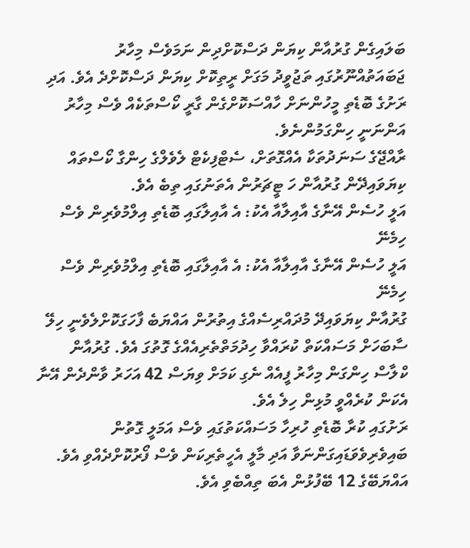ބަލައިގެން ގުރުއާން ކިޔަން ދަސްކޮށްދިން ނަމަވެސް މިހާރު ޖަބައަތުއްނޫރުގައި ތަޖުވީދު މަގަށް ރީތިކޮށް ކިޔަން ދަސްކޮށްދެ އެވެ. އަދި ރަށުގެ ބޮޑެތި މީހުންނަށް ހާއްސަކޮށްގެން ގާރީ ކޯސްތަކެއް ވެސް މިހާރު އަންނަނީ ހިންގަމުންނެވެ.
ރާއްޖޭގެ ސަނަދުތަކާ އެއްގޮތަށް، ސެޓްފިކެޓް ލެވެލްގެ ހިންގާ ކޯސްތައް ކިޔަވައިދޭން ގުރުއާން ހަ ޓީޗަރުން އެތަނުގައި ތިބެ އެވެ.
އަލީ ހުސެން އޭނާގެ އާއިލާއާ އެކު: އެ އާއިލާގައި ބޮޑެތި އިލްމުވެރިން ވެސް ހިމެނޭ
އަލީ ހުސެން އޭނާގެ އާއިލާއާ އެކު: އެ އާއިލާގައި ބޮޑެތި އިލްމުވެރިން ވެސް ހިމެނޭ
ގުރުއާން ކިޔަވައިދޭ މުދައްރިސެއްގެ އިތުރުން އައްޔަބެ ފާހަގަކޮށްލެވެނީ ހިލޭ ސާބަހަށް މަސައްކަތް ކުރައްވާ ހިދުމަތްތެރިއެއްގެ ގޮތުގަ އެވެ. ގުރުއާން ކްލާސް ހިންގަން މިހާރު ފީއެއް ނެގި ކަމަށް ވިޔަސް 42 އަހަރު ވާންދެން އޭނާ އެކަން ކުރެއްވީ މުޅިން ހިލެ އެވެ.
ރަށުގައި ކުރާ ބޮޑެތި ހުރިހާ މަސައްކަތުގައި ވެސް އަމަލީ ގޮތުން ބައިވެރިވެވަޑައިގަންނަވާ އަދި މާލީ އެހީތެރިކަން ވެސް ފޯރުކޮށްދެއްވި އެވެ.
އައްޔަބޭގެ 12 ބޭފުޅުން އެބަ ތިއްބެވި އެވެ.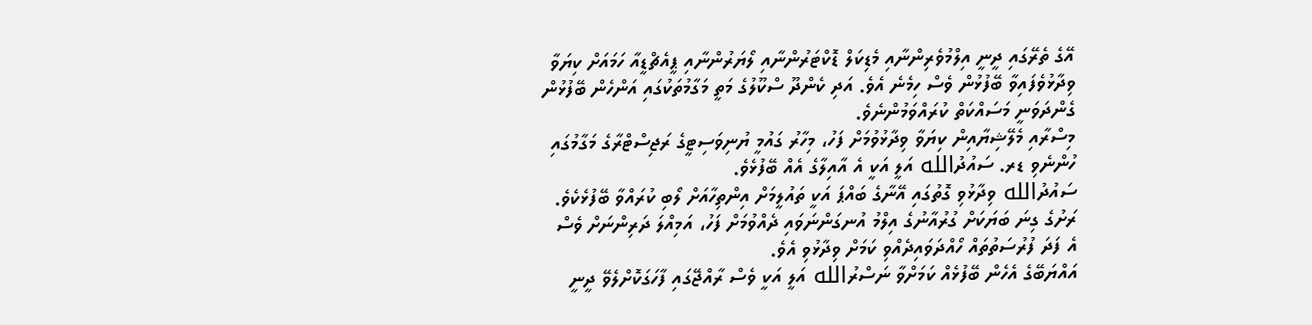އޭގެ ތެރޭގައި ދީނީ އިލްމުވެރިންނާއި މެޑިކަލް ޑޮކްޓަރުންނާއި ލޯޔަރުންނާއި ޕީއެޗްޑީއާ ހަމައަށް ކިޔަވާ ވިދާޅުވެފައިވާ ބޭފުޅުން ވެސް ހިމެނެ އެވެ. އަދި ކެންދޫ ސްކޫލުގެ މަތީ މަގާމުތަކުގައި އަންހެން ބޭފުޅުން ގެންދަވަނީ މަސައްކަތް ކުރައްވަމުންނެވެ.
މިސްރާއި މެލޭޝިޔާއިން ކިޔަވާ ވިދާޅުވުމަށް ފަހު، މިހާރު ގައުމީ ޔުނިވަސިޓީގެ ރަޖިސްޓްރާގެ މަގާމުގައި ހުންނެވި ޑރ. ސައުދުالله އަލީ އަކީ އެ އާއިލާގެ އެއް ބޭފުޅެވެ.
ސައުދުالله ވިދާޅުވި ގޮތުގައި އޭނާގެ ބައްޕަ އަކީ ތައުލީމަށް އިންތިހާއަށް ލޯބި ކުރައްވާ ބޭފުޅެކެވެ. ރަށުގެ ގިނަ ބަޔަކަށް ގުރުއާނުގެ އިލްމު އުނގަންނަވައި ދެއްވުމަށް ފަހު، އަމިއްލަ ދަރިންނަށް ވެސް އެ ފަދަ ފުރުސަތުތައް ހޯއްދަވައިދެއްވި ކަމަށް ވިދާޅުވި އެވެ.
އައްޔަބޭގެ އެހެން ބޭފުޅެއް ކަމަށްވާ ނަސްރުالله އަލީ އަކީ ވެސް ރާއްޖޭގައި ފާހަގަކޮށްލެވޭ ދީނީ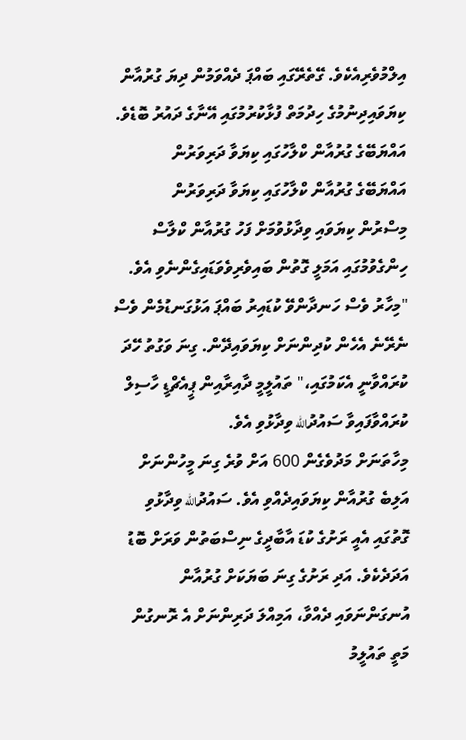އިލްމުވެރިއެކެވެ. ގޭތެރޭގައި ބައްޕަ ދެއްވަމުން ދިޔަ ގުރުއާން ކިޔަވައިދިނުމުގެ ހިދުމަތް ފުޅާކުރުމުގައި އޭނާގެ ދައުރު ބޮޑެވެ.
އައްޔަބޭގެ ގުރުއާން ކްލާހުގައި ކިޔަވާ ދަރިވަރުން
އައްޔަބޭގެ ގުރުއާން ކްލާހުގައި ކިޔަވާ ދަރިވަރުން
މިސްރުން ކިޔަވައި ވިދާޅުވުމަށް ފަހު ގުރުއާން ކްލާސް ހިންގެވުމުގައި އަމަލީ ގޮތުން ބައިވެރިވެވަޑައިގެންނެވި އެވެ.
"މިހާރު ވެސް ހަނދާންވޭ ކުޑައިރު ބައްޕަ އަޅުގަނޑުމެން ވެސް ނެރޭނެ އެހެން ކުދިންނަށް ކިޔަވައިދޭން. ގިނަ ވަގުތު ހޭދަ ކުރައްވާނީ އެކަމުގައި،" ތައުލީމީ ދާއިރާއިން ޕީއެޗްޑީ ހާސިލް ކުރައްވާފައިވާ ސައުދުالله ވިދާޅުވި އެވެ.
މިހާތަނަށް މަދުވެގެން 600 އަށް ވުރެ ގިނަ މީހުންނަށް އަލިބެ ގުރުއާން ކިޔަވައިދެއްވި އެވެ. ސައުދުالله ވިދާޅުވި ގޮތުގައި އެއީ ރަށުގެ ކުޑަ އާބާދީގެ ނިސްބަތުން ވަރަށް ބޮޑު އަދަދެކެވެ. އަދި ރަށުގެ ގިނަ ބަޔަކަށް ގުރުއާން އުނގަންނަވައި ދެއްވާ، އަމިއްލަ ދަރިންނަށް އެ ރޮނގުން މަތީ ތައުލީމު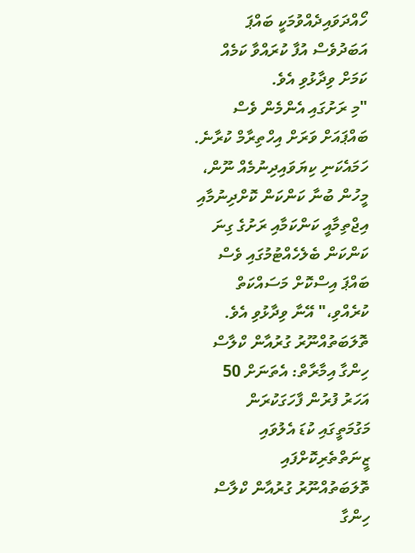ހޯއްދަވައިދެއްވުމަކީ ބައްޕަ އަބަދުވެސް އުފާ ކުރައްވާ ކަމެއް ކަމަށް ވިދާޅުވި އެވެ.
"މި ރަށުގައި އެންމެން ވެސް ބައްޕައަށް ވަރަށް އިހްތިރާމް ކުރާނެ. ހަމައެކަނި ކިޔަވައިދިނުމެއް ނޫން، މީހުން ބުނާ ކަންކަން ކޮށްދިނުމާއި އިޖްތިމާއީ ކަންކަމާއި ރަށުގެ ގިނަ ކަންކަން ބެލެހެއްޓުމުގައި ވެސް ބައްޕަ އިސްކޮށް މަސައްކަތް ކުރެއްވި،" އޭނާ ވިދާޅުވި އެވެ.
ތޮލަބަތުއްނޫރު ގުރުއާން ކްލާސް ހިންގާ އިމާރާތް: އެތަނަށް 50 އަހަރު ފުރުން ފާހަގަކުރަން މަގުމަތީގައި ކުޑަ އެލުވައި ޒީނަތްތެރިކޮށްފައި
ތޮލަބަތުއްނޫރު ގުރުއާން ކްލާސް ހިންގާ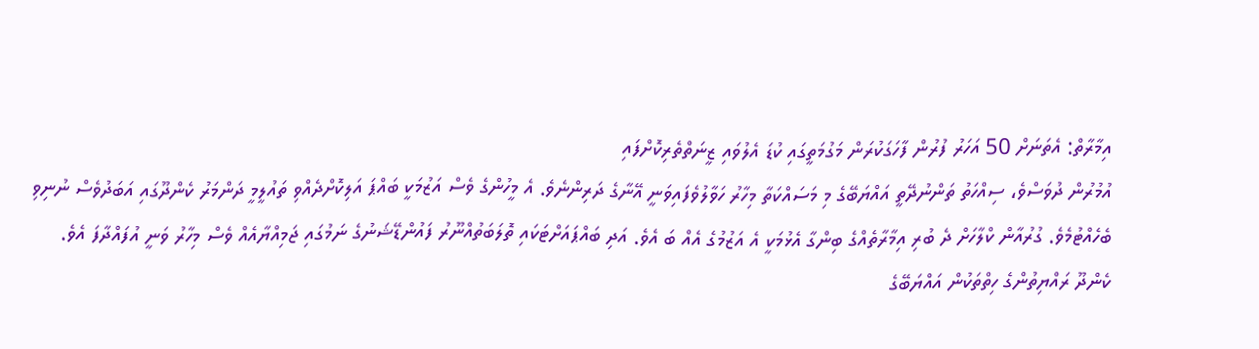އިމާރާތް: އެތަނަށް 50 އަހަރު ފުރުން ފާހަގަކުރަން މަގުމަތީގައި ކުޑަ އެލުވައި ޒީނަތްތެރިކޮށްފައި
އުމުރުން ދުވަސްވެ، ސިއްހަތު ތަންނުދޭތީ އައްޔަބޭގެ މި މަސައްކަތާ މިހާރު ހަވާލުވެފައިވަނީ އޭނާގެ ދަރިންނެވެ. އެ މީހުންގެ ވެސް އަޒުމަކީ ބައްޕަ އަލިކޮށްދެއްވި ތައުލީމީ ދަންމަރު ކެންދޫގައި އަބަދުވެސް ނުނިވި ބެހެއްޓުމެވެ. ގުރުއާން ކްލާހަށް ދެ ބުރި އިމާރާތެއްގެ ބިންގާ އެޅުމަކީ އެ އަޒުމުގެ އެއް ބަ އެވެ. އަދި ބައްޕައަށްޓަކައި ތޮލަބަތުއްނޫރު ފައުންޑޭޝަނުގެ ނަމުގައި ޖަމިއްޔާއެއް ވެސް މިހާރު ވަނީ އުފައްދާފަ އެވެ.
ކެންދޫ ރައްޔިތުންގެ ހިތްތަކުން އައްޔަބޭގެ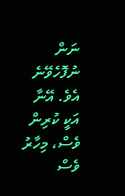ނަން ނުފޮހެވޭނެ އެވެ. އޭނާ އަކީ ކުރިން ވެސް، މިހާރު ވެސް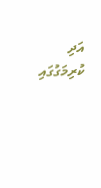އަދި ކުރިމަގުގައި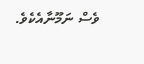ވެސް ނަމޫނާއެކެވެ.